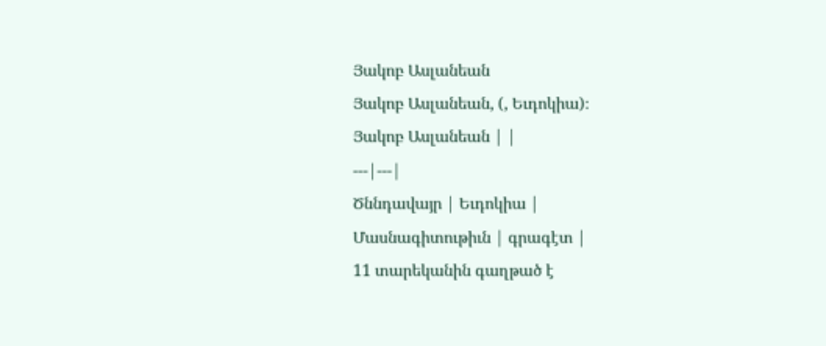Յակոբ Ասլանեան
Յակոբ Ասլանեան, (, Եւդոկիա)։
Յակոբ Ասլանեան | |
---|---|
Ծննդավայր | Եւդոկիա |
Մասնագիտութիւն | գրագէտ |
11 տարեկանին գաղթած է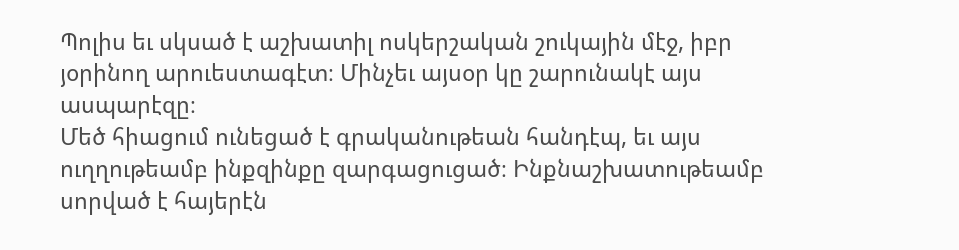Պոլիս եւ սկսած է աշխատիլ ոսկերշական շուկային մէջ, իբր յօրինող արուեստագէտ։ Մինչեւ այսօր կը շարունակէ այս ասպարէզը։
Մեծ հիացում ունեցած է գրականութեան հանդէպ, եւ այս ուղղութեամբ ինքզինքը զարգացուցած։ Ինքնաշխատութեամբ սորված է հայերէն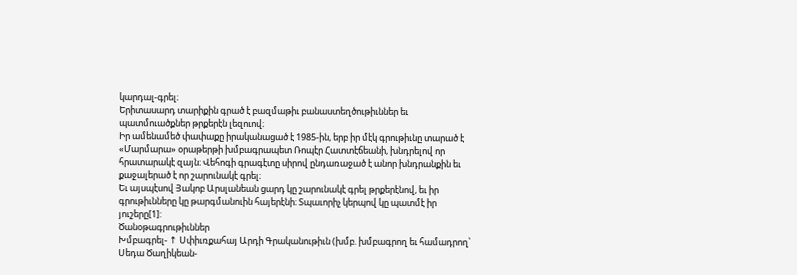կարդալ-գրել։
Երիտասարդ տարիքին գրած է բազմաթիւ բանաստեղծութիւններ եւ պատմուածքներ թրքերէն լեզուով։
Իր ամենամեծ փափաքը իրականացած է 1985-ին, երբ իր մէկ գրութիւնը տարած է «Մարմարա» օրաթերթի խմբագրապետ Ռոպէր Հատտէճեանի, խնդրելով որ հրատարակէ զայն։ Վեհոգի գրագէտը սիրով ընդառաջած է անոր խնդրանքին եւ քաջալերած է որ շարունակէ գրել։
Եւ այսպէսով Յակոբ Արսլանեան ցարդ կը շարունակէ գրել թրքերէնով, եւ իր գրութիւնները կը թարգմանուին հայերէնի։ Տպաւորիչ կերպով կը պատմէ իր յուշերը[1]:
Ծանօթագրութիւններ
Խմբագրել- ↑ Սփիւռքահայ Արդի Գրականութիւն (խմբ. խմբագրող եւ համադրող՝ Սեդա Ծաղիկեան-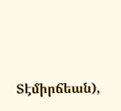Տէմիրճեան),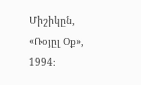Միշիկըն, «Ռօյըլ Օք», 1994։